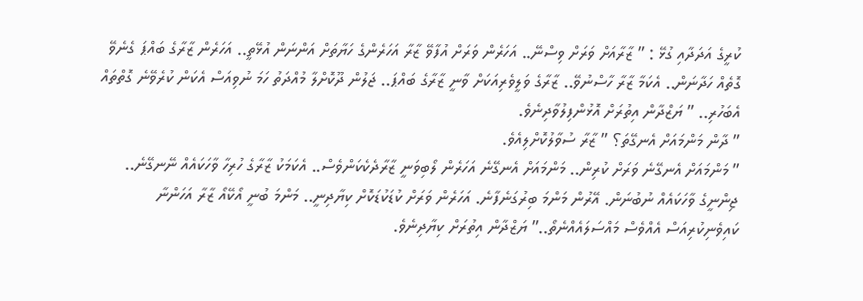ކުރީގެ އަދަދާއި ގުޅޭ : ” ޒާރާއަށް ވަރަށް ވިސްނޭ.. އަހަރެން ވަރަށް އުފާވޭ ޒާރާ އަހަރެންގެ ހަޔާތަށް އަންނަން އުޅޭތީ.. އަހަރެން ޒާރާގެ ބައްޕަ ގެނެވޭ ގޮތެއް ހަދާނަން.. އެކަމާ ޒާރާ ހާސްނުވޭ.. ޒާރާގެ ވަލީވެރިއަކަށް ވާނީ ޒާރާގެ ބައްޕަ.. ޖަލުން ދޫކޮށްލާ މުއްދަތު ހަމަ ނުވިއަސް އެކަން ކުރެވޭނެ ގޮތްތައް އެބަހުރި.. ” ޔަޒްދާން އިތުރަށް އޮޅުންފިލުވާދިނެވެ.
” ދާން މަންމައަށް އެނގޭތަ؟ ” ޒާރާ ސުވާލުކޮށްލިއެވެ.
” މަންމައަށް އެނގޭނެ ވަރަށް ކުރިން.. މަންމައަށް އެނގޭނެ އަހަރެން ލޯބިވަނީ ޒާރާދެކެކަންވެސް.. އެކަމަކު ޒާރާގެ ހުރިހާ ވާހަކައެއް ނޭނގޭނެ.. ޖިންނީގެ ވާހަކައެއް ނުބުނަން. އޭރުން މަންމަ ބިރުގަނެފާނެ. އަހަރެން ވަރަށް ކުޑަކުޑަކޮށް ކިޔާދިނީ.. މަންމަ ބުނީ އޯކޭއޯ ޒާރާ އަހަންނާ ކައިވެނިކުރިއަސް އެއްވެސް މައްސަލައެއްނެތޯ..” ޔަޒްދާން އިތުރަށް ކިޔާދިނެވެ.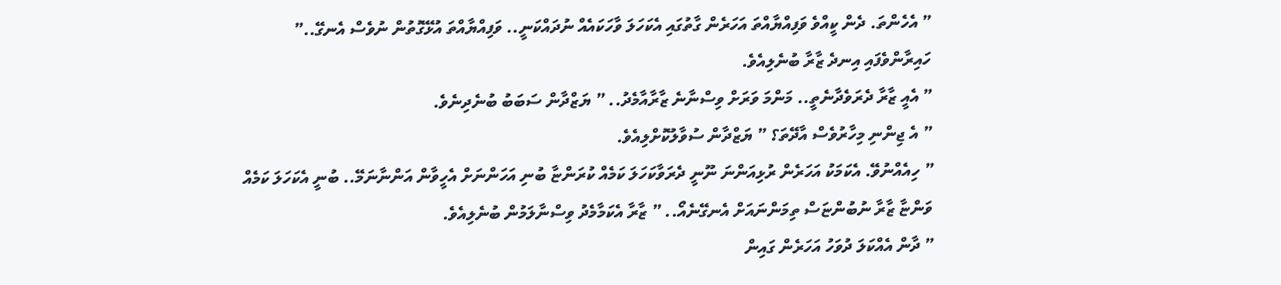” އެހެންތަ. ދެން ކީއްވެ ވަފިއްޔާއްތަ އަހަރެން ގާތުގައި އެކަހަލަ ވާހަކައެއް ނުދައްކަނީ.. ވަފިއްޔާއްތަ އުޅޭގޮތުން ނުވެސް އެނގޭ..” ހައިރާންވެފައި އިނދެ ޒާރާ ބުނެލިއެވެ.
” އެއީ ޒާރާ ދެރަވެދާނެތީ.. މަންމަ ވަރަށް ވިސްނާނެ ޒާރާއާމެދު.. ” ޔަޒްދާން ސަބަބު ބުނެދިނެވެ.
” އެ ޖިންނި މިހާރުވެސް އާދޭތަ؟ ” ޔަޒްދާން ސުވާލުކޮށްލިއެވެ.
” ހިއެއްނުވޭ. އެކަމަކު އަހަރެން ރުޅިއަންނަ ނޫނީ ދެރަވާކަހަލަ ކަމެއް ކުރަންޏާ ބުނި އަހަންނަށް އެހީވާން އަންނާނަމޭ.. ބުނީ އެކަހަލަ ކަމެއް ވަންޏާ ޒާރާ ނުބުންޏަސް ތިމަންނައަށް އެނގޭނެއޯ.. ” ޒާރާ އެކަމާމެދު ވިސްނާލަމުން ބުނެލިއެވެ.
” ދާން އެއްކަލަ ދުވަހު އަހަރެން ގައިން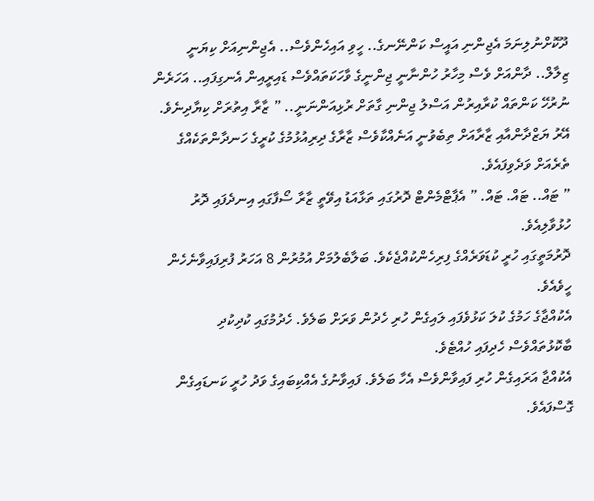ދޫކޮށްނުލިނަމަ އެޖިންނި އައީސް ކަންނޭނގެ.. ހީވި އައިހެންވެސް.. އެޖިންނިއަށް ކިޔަނީ ޒިލާލް.. ދާންއަށް ވެސް މިހާރު ހުންނާނީ ޖިންނީގެ ވާހަކަތައްވެސް ޑައިރީއިން އެނގިފައި.. އަހަރެން ނުރުހޭ ކަންތައް ކުރާއިރުން އަސްލު ޖިންނި ގާތަށް ރުޅިއަންނަނީ.. ” ޒާރާ އިތުރަށް ކިޔާދިނެވެ.
އޭރު ޔަޒްދާންއާއި ޒާރާއަށް ތިބެވުނީ އަނެއްކާވެސް ޒާރާގެ ދިރިއުޅުމުގެ ކުރީގެ ހަނދާންތަކެއްގެ ތެރެއަށް ވަދެވިފައެވެ.
” ޓައް.. ޓައް. ޓައް. ” އެޕާޓްމެންޓް ދޮރުގައި ތަޅާއަޑު އިވޭތީ ޒާރާ ސޯފާގައި އިނދެފައި ދޮރު ހުޅުވާލިއެވެ.
ދޮރުމަތީގައި ހުރީ ކުޑަވަރެއްގެ ފިރިހެންކުއްޖެކެވެ. ބަލާބެލުމަށް އުމުރުން 8 އަހަރު ފުރިފައިވާނެހެން ހީވެއެވެ.
އެކުއްޖާގެ ހަމުގެ ކުލަ ކަޅުވެފައި ލައިގެން ހުރި ހެދުން ވަރަށް ބަލެވެ. ހެދުމުގައި ކުދިކުދި ބާކޮޅުތައްވެސް ހެދިފައި ހުއްޓެވެ.
އެކުއްޖާ އަރައިގެން ހުރި ފައިވާންވެސް އެހާ ބަލެވެ. ފައިވާނުގެ އެއްކިބައިގެ ވަދު ހުރީ ކަނޑައިގެން ގޮސްފައެވެ.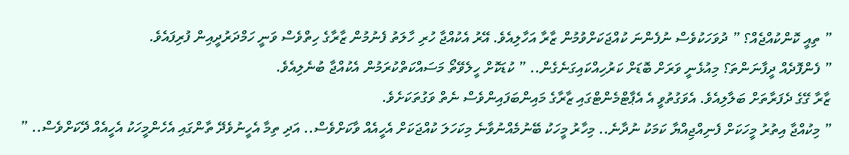” ތިއީ ކޮންކުއްޖެއް؟ ” ދުވަހަކުވެސް ނުފެންނަ ކުއްޖަކަށްވުމުން ޒާރާ އަހާލިއެވެ. އޭރު އެކުއްޖާ ހުރި ހާލަތު ފެނުމުން ޒާރާގެ ހިތްވެސް ވަނީ ހަމްދަރުދީއިން ފުރިފައެވެ.
” ފެންފޮދެއް ދީފާނަންތަ؟ މިއުޅެނީ ވަރަށް ބޮޑަށް ކަރުހިއްކައިގަނެގެން.. ” ކުޑަކޮށް ހީލެވޭތޯ މަސައްކަތްކުރަމުން އެކުއްޖާ ބުނެލިއެވެ.
ޒާރާ ގޭގެ ދެފަރާތަށް ބަލާލިއެވެ. އެވަގުތުވީ އެ އެޕާޓްމެންޓްގައި ޒާރާގެ މައިންބަފައިންވެސް ނެތް ވަގުތަކަށެވެ.
” މިކުއްޖާ އިތުރު މީހަކަށް ފެނިއްޖިއްޔާ ކަމަކު ނުދާނެ.. މިހާރު މީހަކު ބޭނުމެއްނުވާނެ މިކަހަލަ ކުއްޖަކަށް އެހީއެއް ވާކަށްވެސް.. އަދި ތިމާ އެހީނުވެދޭ ތާންގައި އެހެންމީހަކު އެހީއެއް ދޭކަށްވެސް.. ”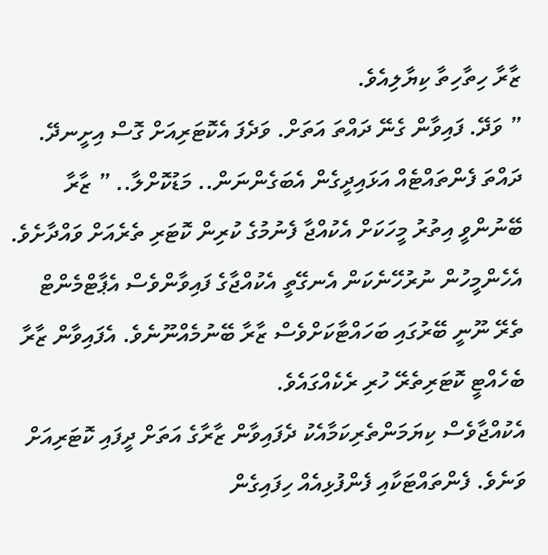ޒާރާ ހިތާހިތާ ކިޔާލިއެވެ.
” ވަދޭ. ފައިވާން ގެނޭ ދައްތަ އަތަށް. ވަދެފަ އެކޮޓަރިއަށް ގޮސް އިށީނދޭ. ދައްތަ ފެންތައްޓެއް އަޅައިދީގެން އެބަގެންނަން.. މަޑުކޮށްލާ.. ” ޒާރާ ބޭނުންވީ އިތުރު މީހަކަށް އެކުއްޖާ ފެނުމުގެ ކުރިން ކޮޓަރި ތެރެއަށް ވައްދާށެވެ. އެހެންމީހުން ނުރުހޭނެކަން އެނގޭތީ އެކުއްޖާގެ ފައިވާންވެސް އެޕާޓްމެންޓް ތެރޭ ނޫނީ ބޭރުގައި ބަހައްޓާކަށްވެސް ޒާރާ ބޭނުމެއްނޫނެވެ. އެފައިވާން ޒާރާ ބެހެއްޓީ ކޮޓަރިތެރޭ ހުރި ރެކެއްގައެވެ.
އެކުއްޖާވެސް ކިޔަމަންތެރިކަމާއެކު ދެފައިވާން ޒާރާގެ އަތަށް ދީފައި ކޮޓަރިއަށް ވަނެވެ. ފެންތައްޓަކާއި ފެންފުޅިއެއް ހިފައިގެން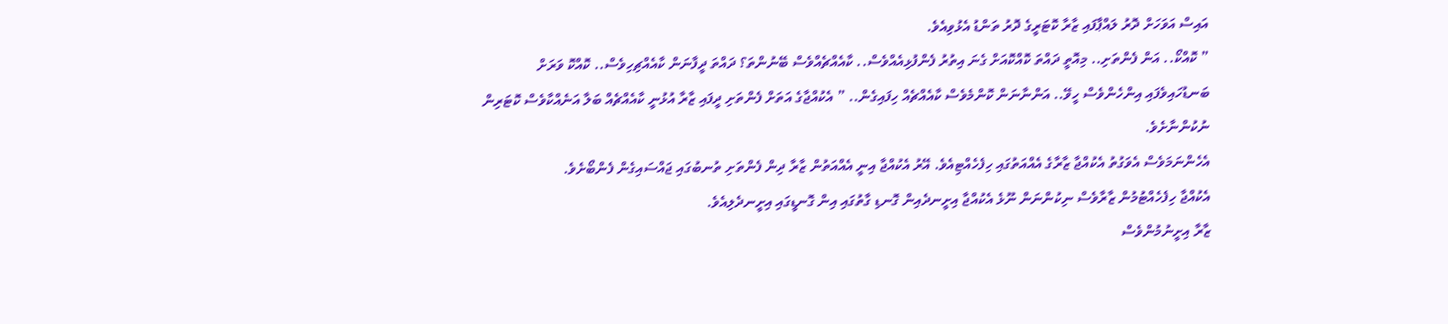އައިސް އަވަހަށް ދޮރު ލައްޕާފައި ޒާރާ ކޮޓަރީގެ ދޮރު ތަންޑު އެޅުވިއެވެ.
” ކޮއްކޯ.. އަން ފެންތަށި.. މިއޮތީ ދައްތަ ކޮއްކޮއަށް ގެނަ އިތުރު ފެންފުޅިއެއްވެސް.. ކާއެއްޗެއްވެސް ބޭނުންތަ؟ ދައްތަ ދީފާނަން ކާއެއްޗިހިވެސް.. ކޮއްކޮ ވަރަށް ބަނޑުހައިވެފައި އިންހެންވެސް ހީވޭ.. އަންނާނަން ކޮންމެވެސް ކާއެއްޗެއް ހިފައިގެން.. ” އެކުއްޖާގެ އަތަށް ފެންތަށި ދީފައި ޒާރާ އުޅުނީ ކާއެއްޗެއް ބަލާ އަނެއްކާވެސް ކޮޓަރިން ނުކުންނާށެވެ.
އެހެންނަމަވެސް އެވަގުތު އެކުއްޖާ ޒާރާގެ އެއްއަތުގައި ހިފެހެއްޓިއެވެ. އޭރު އެކުއްޖާ އިނީ އެއްއަތުން ޒާރާ ދިން ފެންތަށި ތުނބުގައި ޖައްސައިގެން ފެންބޯށެވެ.
އެކުއްޖާ ހިފެހެއްޓުމުން ޒާރާވެސް ނިކުންނަން ނޫޅެ އެކުއްޖާ އިށީނދެއިން ގޮނޑި ގާތުގައި އިން ގޮނޑީގައި އިށީނދެލިއެވެ.
ޒާރާ އިށީނުމުންވެސް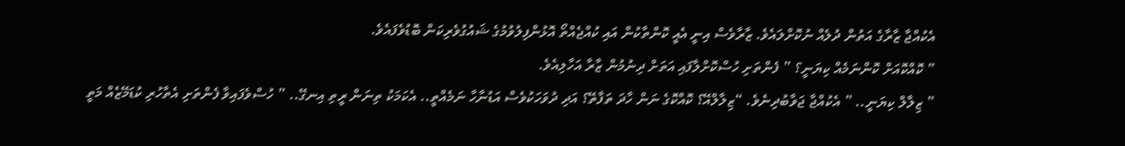އެކުއްޖާ ޒާރާގެ އަތުން ދުލެއް ނުކޮށްލައެވެ. ޒާރާވެސް އިނީ އެއީ ކޮންތާކުން އައި ކުއްޖެއްތޯ އޮޅުންފިލުވުމުގެ ޝައުގުވެރިކަން ބޮޑުވެފައެވެ.
” ކޮއްކޮއަށް ކޮންނަމެއް ކިޔަނީ؟ ” ފެންތަށި ހުސްކޮށްލާފައި އަތަށް ދިނުމުން ޒާރާ އަހާލިއެވެ.
” ޒިލާލް ކިޔަނީ.. ” އެކުއްޖާ ޖަވާބުދިނެވެ. “ޒިލާލްއޭ؟ ކޮއްކޮގެ ނަން ހާދަ ތަފާތޭ؟ އަދި ދުވަހަކުވެސް އަޑުނާހާ ނަމެއްތީ.. އެކަމަކު ތިނަން ރީތި އިނގޭ.. ” ހުސްވެފައިވާ ފެންތަށި އެތާހުރި ކުޑަމޭޒެއް މަތީ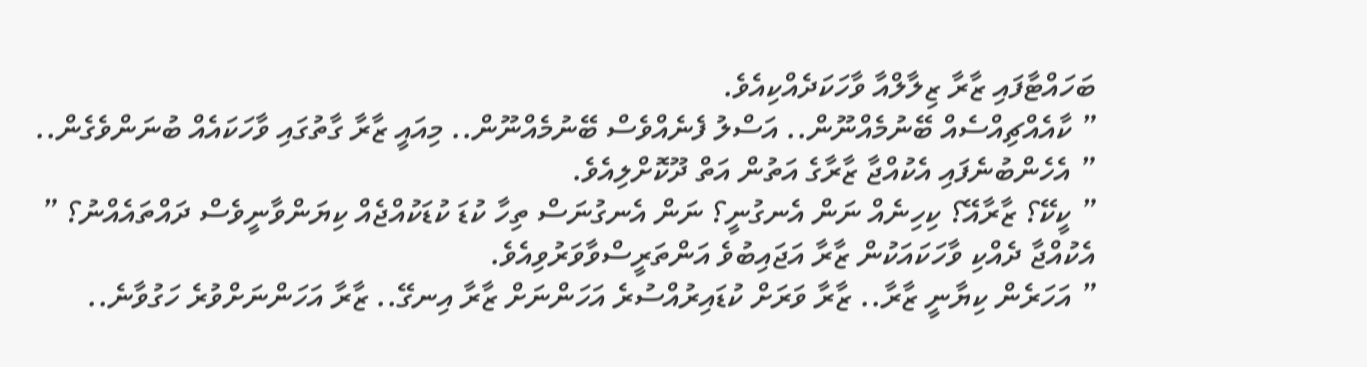ބަހައްޓާފައި ޒާރާ ޒިލާލްއާ ވާހަކަދެއްކިއެވެ.
” ކާއެއްޗިއްސެއް ބޭނުމެއްނޫން.. އަސްލު ފެނެއްވެސް ބޭނުމެއްނޫން.. މިއައީ ޒާރާ ގާތުގައި ވާހަކައެއް ބުނަންވެގެން.. ” އެހެންބުނެފައި އެކުއްޖާ ޒާރާގެ އަތުން އަތް ދޫކޮށްލިއެވެ.
” ކީކޭ؟ ޒާރާއޭ؟ ކިހިނެއް ނަން އެނގުނީ؟ ނަން އެނގުނަސް ތިހާ ކުޑަ ކުޑަކުއްޖެއް ކިޔަންވާނީވެސް ދައްތައެއްނު؟ ” އެކުއްޖާ ދެއްކި ވާހަކައަކުން ޒާރާ އަޖައިބުވެ އަންތަރީސްވާވަރުވިއެވެ.
” އަހަރެން ކިޔާނީ ޒާރާ.. ޒާރާ ވަރަށް ކުޑައިރުއްސުރެ އަހަންނަށް ޒާރާ އިނގޭ.. ޒާރާ އަހަންނަށްވުރެ ހަގުވާނެ..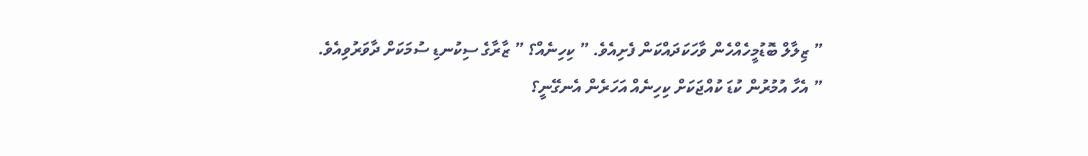” ޒިލާލް ބޮޑުމީހެއްހެން ވާހަކަދައްކަން ފެށިއެވެ. ” ކިހިނެއް؟ ” ޒާރާގެ ސިކުނޑި ސުމަކަށް ދާވަރުވިއެވެ.
” އެހާ އުމުރުން ކުޑަ ކުއްޖަކަށް ކިހިނެއް އަހަރެން އެނގޭނީ؟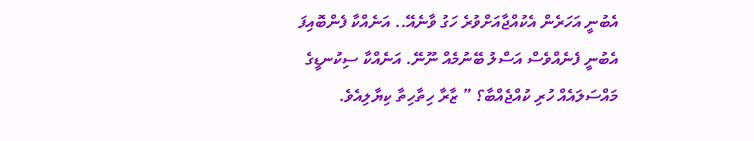އެބުނީ އަހަރެން އެކުއްޖާއަށްވުރެ ހަގު ވާނެއޭ.. އަނެއްކާ ފެންބޮއިފަ އެބުނީ ފެނެއްވެސް އަސްލު ބޭނުމެއް ނޫނޭ. އަނެއްކާ ސިކުނޑީގެ މައްސަލައެއް ހުރި ކުއްޖެއްބާ؟ ” ޒާރާ ހިތާހިތާ ކިޔާލިއެވެ.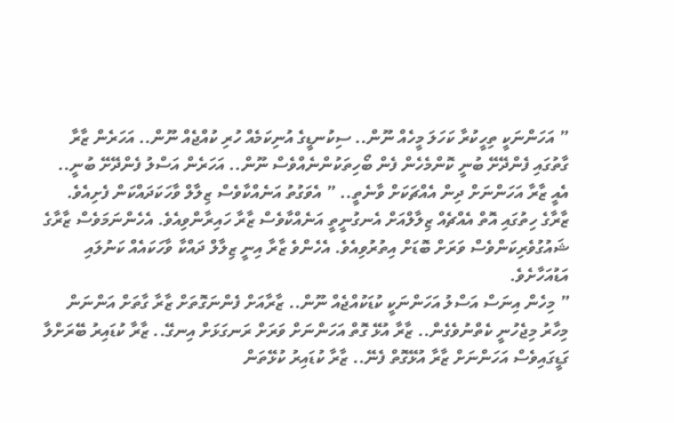” އަހަންނަކީ ތިހީކުރާ ކަހަލަ މީހެއް ނޫން.. ސިކުނޑީގެ އުނިކަމެއް ހުރި ކުއްޖެއް ނޫން.. އަހަރެން ޒާރާ ގާތުގައި ފެންދޭށޭ ބުނީ ކޮންމެހެން ފެން ބޯހިތަކުންނެއްވެސް ނޫން.. އަހަރެން އަސްލު ފެންދޭށޭ ބުނީ.. އެއީ ޒާރާ އަހަންނަށް ދިން އެއްޗަކަށް ވާނެތީ.. ” އެވަގުތު އަނެއްކާވެސް ޒިލާލް ވާހަކަދައްކަން ފެށިއެވެ.
ޒާރާގެ ހިތުގައި އޮތް އެއްޗެއް ޒިލާލްއަށް އެނގުނީތީ އަނެއްކާވެސް ޒާރާ ހައިރާންވިއެވެ. އެހެންނަމަވެސް ޒާރާގެ ޝައުގުވެރިކަންވެސް ވަރަށް ބޮޑަށް އިތުރުވިއެވެ. އެހެންވެ ޒާރާ އިނީ ޒިލާލް ދައްކާ ވާހަކައެއް ކަނުލައި އަޑުއަހާށެވެ.
” މިހެން އިނަސް އަސްލު އަހަންނަކީ ކުޑަކުއްޖެއް ނޫން.. ޒާރާއަށް ފެންނަގޮތަށް ޒާރާ ގާތަށް އަންނަން މިހާރު މިޖެހުނީ ކެތްނުވެގެން.. ޒާރާ އުޅޭ ގޮތް އަހަންނަށް ވަރަށް ރަނގަޅަށް އިނގޭ.. ޒާރާ ކުޑައިރު ބޭރަށްލާ ގަޑީގައިވެސް އަހަންނަށް ޒާރާ އުޅޭގޮތް ފެނޭ.. ޒާރާ ކުޑައިރު ކުޅޭތަން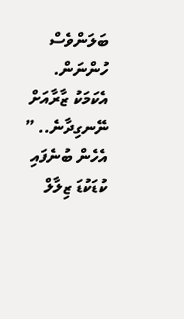ބަލަންވެސް ހުންނަން. އެކަމަކު ޒާރާއަށް ނޭނގިދާނެ.. ” އެހެން ބުނެފައި ކުޑަކުޑަ ޒިލާލް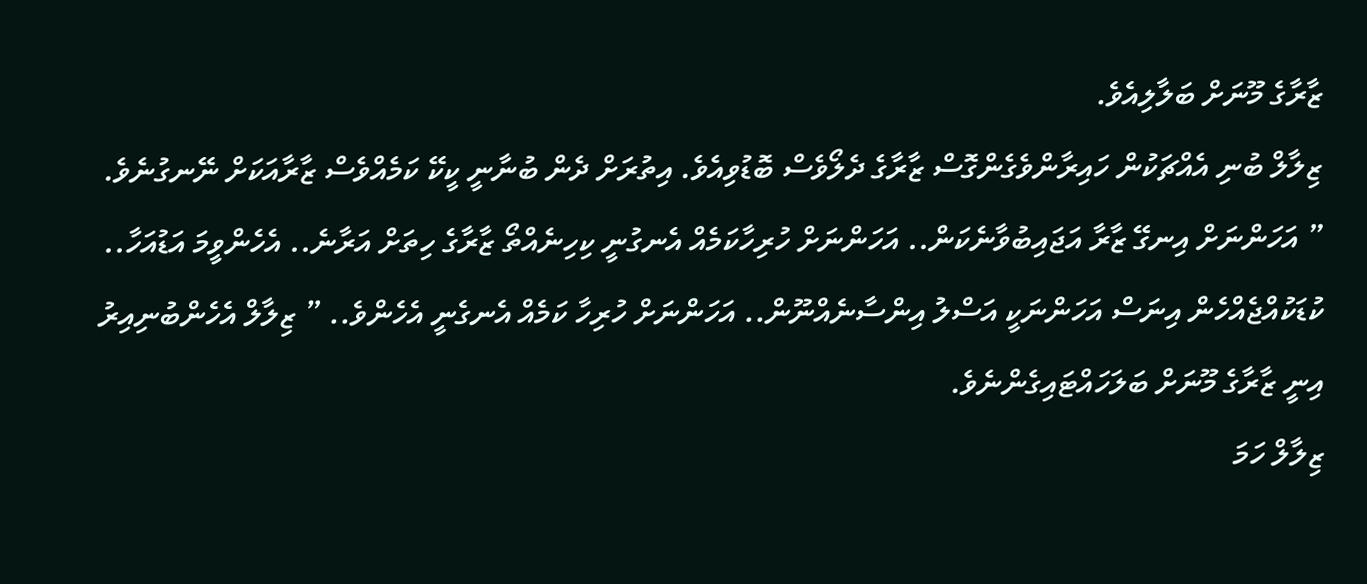ޒާރާގެ މޫނަށް ބަލާލިއެވެ.
ޒިލާލް ބުނި އެއްޗަކުން ހައިރާންވެގެންގޮސް ޒާރާގެ ދެލޯވެސް ބޮޑުވިއެވެ. އިތުރަށް ދެން ބުނާނީ ކީކޭ ކަމެއްވެސް ޒާރާއަކަށް ނޭނގުނެވެ.
” އަހަންނަށް އިނގޭ ޒާރާ އަޖައިބުވާނެކަން.. އަހަންނަށް ހުރިހާކަމެއް އެނގުނީ ކިހިނެއްތޯ ޒާރާގެ ހިތަށް އަރާނެ.. އެހެންވީމަ އަޑުއަހާ.. ކުޑަކުއްޖެއްހެން އިނަސް އަހަންނަކީ އަސްލު އިންސާނެއްނޫން.. އަހަންނަށް ހުރިހާ ކަމެއް އެނގެނީ އެހެންވެ.. ” ޒިލާލް އެހެންބުނިއިރު އިނީ ޒާރާގެ މޫނަށް ބަލަހައްޓައިގެންނެވެ.
ޒިލާލް ހަމަ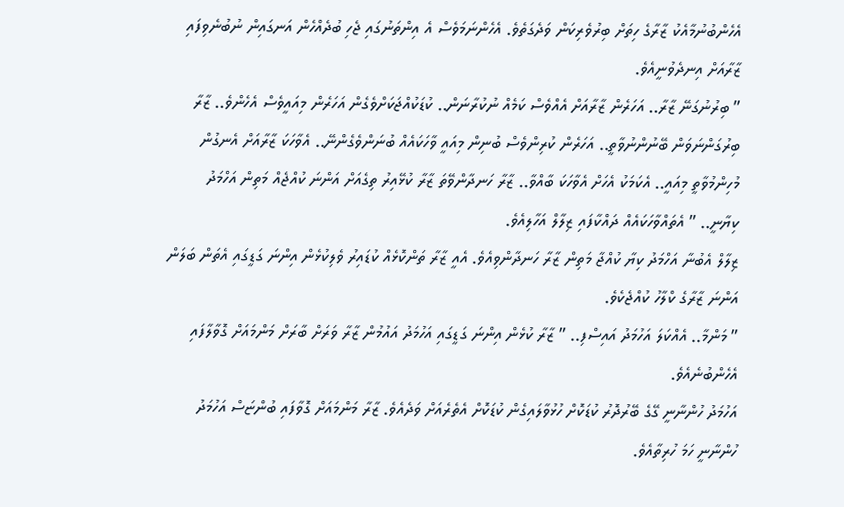އެހެންބުނުމާއެކު ޒާރާގެ ހިތަށް ބިރުވެރިކަން ވަދެގަތެވެ. އެހެންނަމަވެސް އެ އިންތަނުގައި ޖެހި ބުދެއްހެން އަނގައިން ނުބުނެވިފައި ޒާރާއަށް އިނދެވުނީއެވެ.
” ބިރުނުގަނޭ ޒާރާ.. އަހަރެން ޒާރާއަށް އެއްވެސް ކަމެއް ނުކުރާނަން.. ކުޑަކުއްޖަކަށްވެގެން އަހަރެން މިއައީވެސް އެހެންވެ.. ޒާރާ ބިރުގަންނަވަން ބޭނުންނުވާތީ.. އަހަރެން ކުރިންވެސް ބުނިން މިއައީ ވާހަކައެއް ބުނަންވެގެންނޭ.. އެވާހަކަ ޒާރާއަށް އެނގުން މުހިންމުވާތީ މިއައީ.. އެކަމަކު އެހަށް އެވާހަކަ ބާއްވާ.. ޒާރާ ހަނދާންވޭތަ ޒާރާ ކުޅޭއިރު ތިގެއަށް އަންނަ ކުއްޖެއް މަތިން އަހްމަދު ކިޔާނީ.. ” އެތައްވާހަކައެއް ދައްކާފައި ޒިލާލް އަހާލިއެވެ.
ޒިލާލް އެބުނާ އަހްމަދު ކިޔާ ކުއްޖާ މަތިން ޒާރާ ހަނދާންވިއެވެ. އެއީ ޒާރާ ތަންކޮޅެއް ކުޑައިރު ވެލިކުޅެން އިންނަ ގަޑީގައި އެތަން ބަލަން އަންނަ ޒާރާގެ ކްލާހު ކުއްޖެކެވެ.
” މަންމާ.. އެއްކަލަ އަހުމަދު އައިސްފި.. ” ޒާރާ ކުޅެން އިންނަ ގަޑީގައި އަހުމަދު އައުމުން ޒާރާ ވަރަށް ބާރަށް މަންމައަށް ގޮވާލާފައި އެހެންބުނެއެވެ.
އަހުމަދު ހުންނާނީ ގޭގެ ބޭރުދޮރު ކުޑަކޮށް ހުޅުވާލައިގެން ކުޑަކޮށް އެތެރެއަށް ވަދެއެވެ. ޒާރާ މަންމައަށް ގޮވާފައި ބުންޏަސް އަހުމަދު ހުންނާނީ ހަމަ ހުރިތާއެވެ.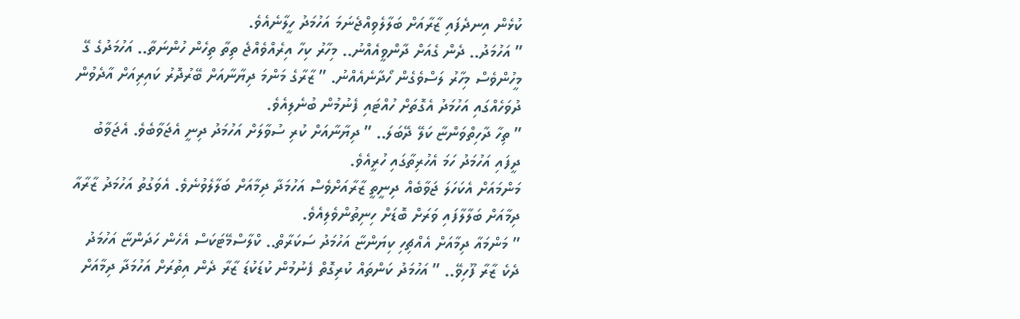ކުޅެން އިނދެފައި ޒާރާއަށް ބަލާލެވިއްޖެނަމަ އަހުމަދު ހީލާނެއެވެ.
” އަހުމަދު.. ދެން ގެއަށް ދާންވީއެއްނު.. މިހާރު ކިހާ އިރެއްވެއްޖެ ތިތާ ތިހެން ހުންނަތާ.. އަހުމަދުގެ ގޭ މީހުންވެސް މިހާރު ލަސްވެގެން ހޯދާނެއެއްނު. ” ޒާރާގެ މަންމަ ދިޔާނާއަށް ބޭރުދޮރު ކައިރިއަށް އާދެވުން ދުވަހެއްގައި އަހުމަދު އެގޮތަށް ހުއްޓައި ފެނުމުން ބުނެލިއެވެ.
” ތިހާ ދާހިތްވަންޏާ ކަލޭ ދޭބަލަ.. ” ދިޔާނާއަށް ކުރި ސުވާލަށް އަހުމަދު ދިނީ އެޖަވާބެވެ. އެޖަވާބު ދީފައި އަހުމަދު ހަމަ އެހުރިތާގައި ހުރީއެވެ.
މަންމައަށް އެކަހަލަ ޖަވާބެއް ދިނީތީ ޒާރާއަށްވެސް އަހުމަދާ ދިމާއަށް ބަލާލެވުނެވެ. އެވަގުތު އަހުމަދު ޒާރާއާ ދިމާއަށް ބަލާލާފައި ވަރަށް ބޮޑަށް ހިނިތުންވެލިއެވެ.
” މަންމައާ ދިމާއަށް އެއްޗިހި ކިޔަންޏާ އަހުމަދު ސަކަރާތް.. ކްލާސްމޭޓަކަސް އެހެން ހަދަންޏާ އަހުމަދު ދެކެ ޒާރާ ފޫހިވޭ.. ” އަހުމަދު ކަންތައް ކުރިގޮތް ފެނުމުން ކުޑަކުޑަ ޒާރާ ދެން އިތުރަށް އަހުމަދާ ދިމާއަށް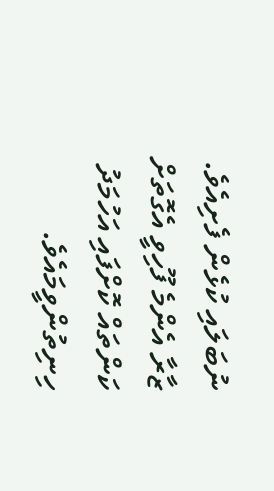ނުބަލައި ކުޅެން ފެށިއެވެ.
ޒާރާ އެންމެ ފޫހިވީ އެގޮތަށް ކަންތައް ކޮށްފައި އަހުމަދު ހިނިތުންވީމައެވެ.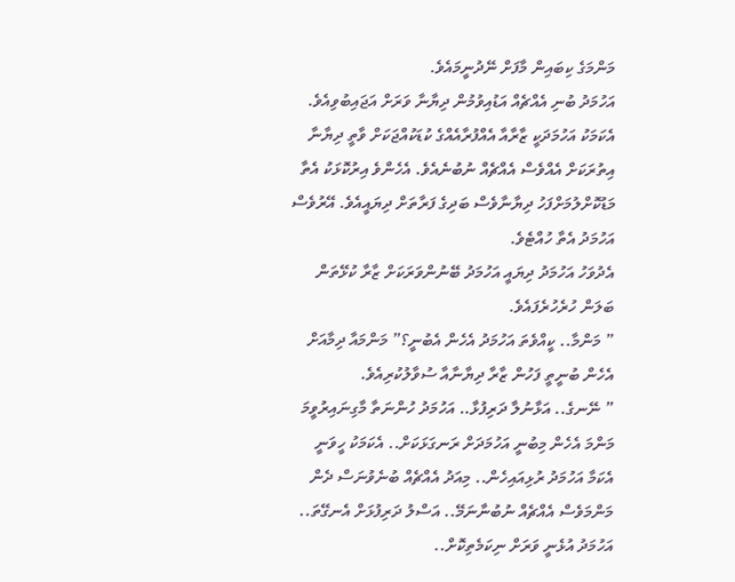މަންމަގެ ކިބައިން މާފަށް ނޭދުނީމައެވެ.
އަހުމަދު ބުނި އެއްޗެއް އަޑުއިވުމުން ދިޔާނާ ވަރަށް އަޖައިބުވިއެވެ. އެކަމަކު އަހުމަދަކީ ޒާރާއާ އެއްފުރާއެއްގެ ކުޑަކުއްޖަކަށް ވާތީ ދިޔާނާ އިތުރަކަށް އެއްވެސް އެއްޗެއް ނުބުނެއެވެ. އެހެންވެ އިރުކޮޅަކު އެތާ މަޑުކޮށްލުމަށްފަހު ދިޔާނާވެސް ބަދިގެ ފަރާތަށް ދިޔައީއެވެ. އޭރުވެސް އަހުމަދު އެތާ ހުއްޓެވެ.
އެދުވަހު އަހުމަދު ދިޔައީ އަހުމަދު ބޭނުންވަރަކަށް ޒާރާ ކުޅޭތަން ބަލަން ހުރެހުރެފައެވެ.
” މަންމާ.. ކީއްވެތަ އަހުމަދު އެހެން އެބުނީ؟” މަންމައާ ދިމާއަށް އެހެން ބުނީތީ ފަހުން ޒާރާ ދިޔާނާއާ ސުވާލުކުރިއެވެ.
” ނޭނގެ.. އަޅާނުލާ ދަރިފުޅާ.. އަހުމަދު ހުންނަތާ މާގިނައިރުވީމަ މަންމަ އެހެން މިބުނީ އަހުމަދަށް ރަނގަޅަކަށް.. އެކަމަކު ހީވަނީ އެކަމާ އަހުމަދު ރުޅިއައިހެން.. މިއަދު އެއްޗެއް ބުނެވުނަސް ދެން މަންމަވެސް އެއްޗެއް ނުބުނާނަމޭ.. އަސްލު ދަރިފުޅަށް އެނގޭތަ.. އަހުމަދު އުޅެނީ ވަރަށް ނިކަމެތިކޮށް..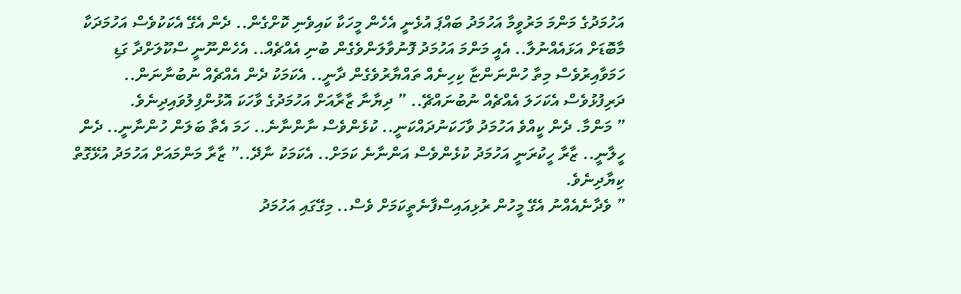އަހުމަދުގެ މަންމަ މަރުވީމާ އަހުމަދު ބައްޕަ އުޅެނީ އެހެން މީހަކާ ކައިވެނި ކޮށްގެން.. ދެން އެގޭ އެކަކުވެސް އަހުމަދަކާ މާބޮޑަށް އަޅައެއްނުލާ.. އެއީ މަންމަ އަހުމަދު ފޮނުވާލަންވެގެން ބުނި އެއްޗެއް.. އެހެންނޫނީ ސްކޫލަށްދާ ގަޑި ހަމަވާއިރުވެސް މިތާ ހުންނަންޏާ ކިހިނެއް ތައްޔާރުވެގެން ދާނީ.. އެކަމަކު ދެން އެއްޗެއް ނުބުނާނަން.. ދަރިފުޅުވެސް އެކަހަލަ އެއްޗެއް ނުބުނައްޗޭ.. ” ދިޔާނާ ޒާރާއަށް އަހުމަދުގެ ވާހަކަ އޮޅުންފިލުވައިދިނެވެ.
” މަންމާ. ދެން ކީއްވެ އަހުމަދު ވާހަކަނުދައްކަނީ.. ކުޅެންވެސް ނާންނާނެ.. ހަމަ އެތާ ބަލަން ހުންނާނީ.. ދެން ހީލާނީ.. ޒާރާ ހީކުރަނީ އަހުމަދު ކުޅެންވެސް އަންނާނެ ކަމަށް.. އެކަމަކު ނާދޭ..” ޒާރާ މަންމައަށް އަހުމަދު އުޅޭގޮތް ކިޔާދިނެވެ.
” ވެދާނެއެއްނު އެގޭ މީހުން ރުޅިއައިސްފާނެތީކަމަށް ވެސް.. މިގޭގައި އަހުމަދު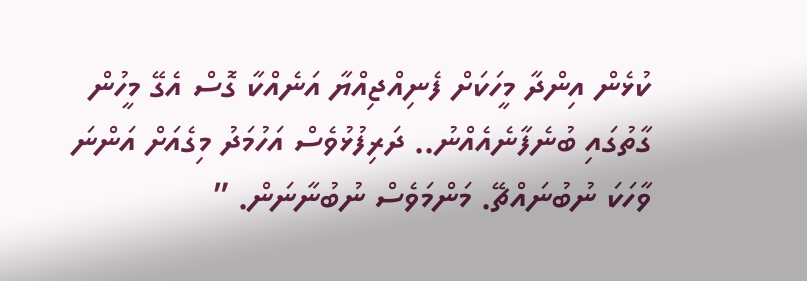ކުޅެން އިންދާ މީހަކަށް ފެނިއްޖިއްޔާ އަނެއްކާ ގޮސް އެގޭ މީހުން ގާތުގައި ބުނެފާނެއެއްނު.. ދަރިފުޅުވެސް އަހުމަދު މިގެއަށް އަންނަ ވާހަކަ ނުބުނައްޗޭ. މަންމަވެސް ނުބުނާނަން. ”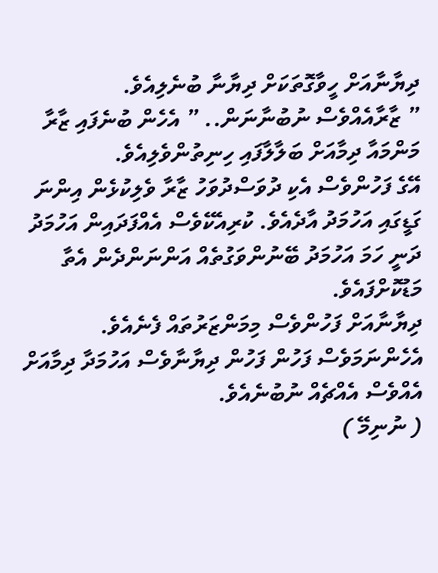ދިޔާނާއަށް ހީވާގޮތަކަށް ދިޔާނާ ބުނެލިއެވެ.
” ޒާރާއެއްވެސް ނުބުނާނަން.. ” އެހެން ބުނެފައި ޒާރާ މަންމައާ ދިމާއަށް ބަލާލާފައި ހިނިތުންވެލިއެވެ.
އޭގެ ފަހުންވެސް އެކި ދުވަސްދުވަހު ޒާރާ ވެލިކުޅެން އިންނަ ގަޑީގައި އަހުމަދު އާދެއެވެ. ކުރިއެކޭވެސް އެއްފަދައިން އަހުމަދު ދަނީ ހަމަ އަހުމަދު ބޭނުންވަގުތެއް އަންނަންދެން އެތާ މަޑުކޮށްފައެވެ.
ދިޔާނާއަށް ފަހުންވެސް މިމަންޒަރުތައް ފެނެއެވެ. އެހެންނަމަވެސް ފަހުން ފަހުން ދިޔާނާވެސް އަހުމަދާ ދިމާއަށް އެއްވެސް އެއްޗެއް ނުބުނެއެވެ.
( ނުނިމޭ )